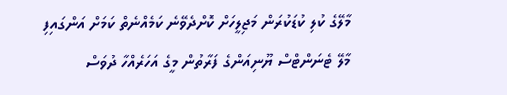މާލޭގެ ކުލި ކުޑަކުރަން މަޖިލީހަށް ކޮށްދެވޭނެ ކަމެއްނެތް ކަމަށް އަންގައިފި
މާލޭ ޓެނަންޓްސް ޔޫނިއަންގެ ފަރާތުން މީގެ އަހަރެއްހާ ދުވަސް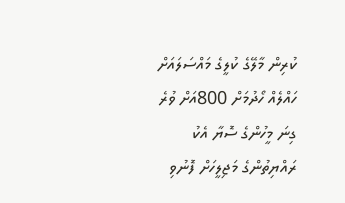ކުރިން މާލޭގެ ކުލީގެ މައްސަލައަށް ހައްލެއް ހޯދުމަށް 800އަށް ވުރެ ގިނަ މީހުންގެ ސޮޔާ އެކު ރައްޔިތުންގެ މަޖިލީހަށް ފޮނުވި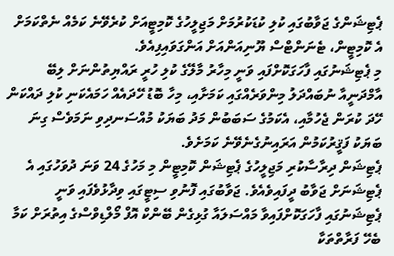ޕެޓިޝަންގެ ޖަވާބުގައި ކުލި ކުޑަކުރުމަށް މަޖިލީހުގެ ކޮމިޓީއަށް ކުރެވޭނެ ކަމެއް ނެތްކަމަށް އެ ކޮމިޓީން، ޓެނަންޓްސް ޔޫނިއަންއަށް އަންގަވައިފިއެވެ.
މި ޕެޓިޝަނުގައި ފާހަގަކޮށްފައި ވަނީ މިހާރު މާލޭގެ ކުލި ހުރީ ރައްޔިތުންނަށް ލިބޭ އާމްދަނީއާ ނުބައްދަލު މިންވަރެއްގައި ކަމަށާއި، މިހާ ބޮޑު ހޭދައެއް ހަމައެކަނި ކުލި ދައްކަން ހޭދަ ކުރަން ޖެހުމާއި، އެކަމުގެ ސަބަބުން މަދު ބަޔަކު މުއްސަނދިވި ނަމަވެސް ގިނަ ބަޔަކު ފަޤީރުކަމުން އަރައިނުގެނެވޭނެ ކަމަށެވެ.
ޕެޓިޝަން ދިރާސާކުރި މަޖިލީހުގެ ޕެޓިޝަން ކޮމިޓީން މި މަހުގެ 24 ވަނަ ދުވަހުގައި އެ ޕެޓިޝަނަށް ޖަވާބު ދީފައިވެއެވެ. ޖަވާބުގައި ފޮނުވި ސިޓީގައި ވިދާޅުވެފައި ވަނީ ޕެޓިޝަނުގައި ފާހަގަކޮށްފައިވާ މައްސަލައާ ގުޅިގެން ބޭންކް އޮފް މޯލްޑިވްސްގެ އިތުރަށް ކަމާ ބެހޭ ފަރާތްތަކާ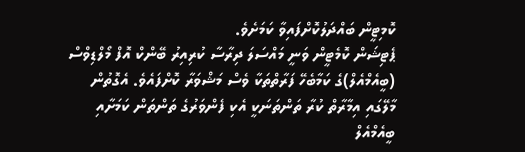ކޮމިޓީން ބައްދަލުކޮށްފައިވާ ކަމަށެވެ.
ޕެޓިޝަން ކޮމެޓީން ވަނީ މައްސަލަ ދިރާސާ ކުރިއިރު ބޭންކް އޮފް މޯލްޑިވްސް (ބީއެމްއެލް)ގެ ކަމާބެހޭ ފަރާތްތަކާ ވެސް މަޝްވަރާ ކޮށްފައެވެ. އެގޮތުން މާލޭގައި އިމާރާތް ކުރާ ތަންތަނަކީ އެކި ފެންވަރުގެ ތަންތަން ކަމަށާއި ބީއެމްއެލް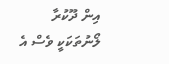އިން ދޫކުރާ ލޯނުތަކަކީ ވެސް އެ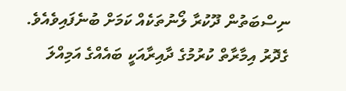ނިސްބަތުން ދޫކުރާ ލޯނުތަކެއް ކަމަށް ބުނެފައިވެއެވެ.
ގެދޮރު އިމާރާތް ކުރުމުގެ ދާއިރާއަކީ ބައެއްގެ އަމިއްލަ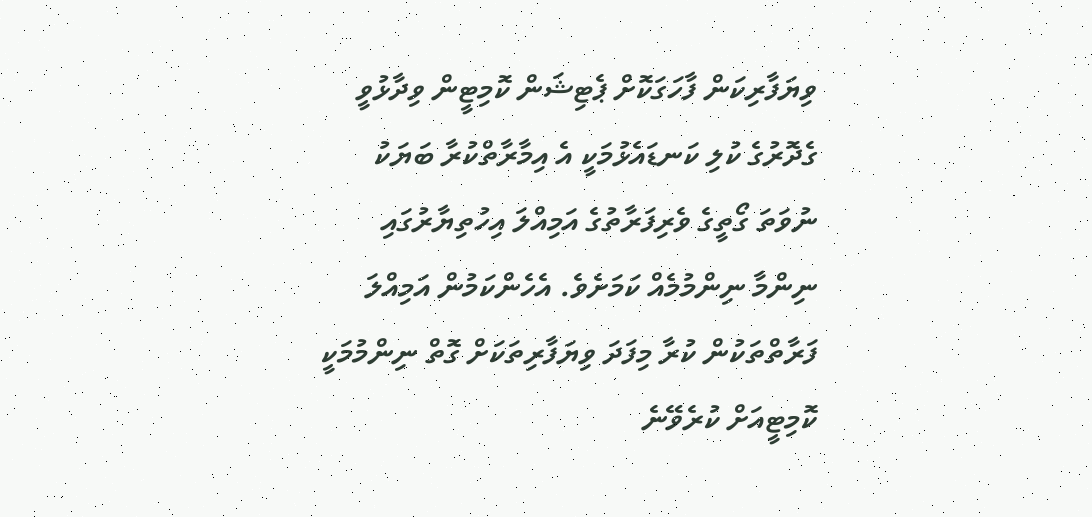ވިޔަފާރިކަން ފާހަގަކޮށް ޕެޓިޝަން ކޮމިޓީން ވިދާޅުވީ ގެދޮރުގެ ކުލި ކަނޑައެޅުމަކީ އެ އިމާރާތްކުރާ ބަޔަކު ނުވަތަ ގޯތީގެ ވެރިފަރާތުގެ އަމިއްލަ އިހުތިޔާރުގައި ނިންމާ ނިންމުމެއް ކަމަށެވެ. އެހެންކަމުން އަމިއްލަ ފަރާތްތަކުން ކުރާ މިފަދަ ވިޔަފާރިތަކަށް ގޮތް ނިންމުމަކީ ކޮމިޓީއަށް ކުރެވޭނެ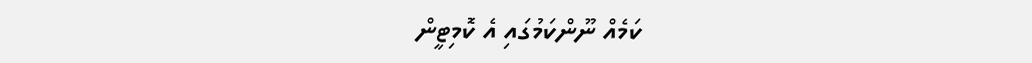ކަމެއް ނޫންކަމުގައި އެ ކޮމިޓީން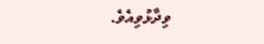ވިދާޅުވިއެވެ.